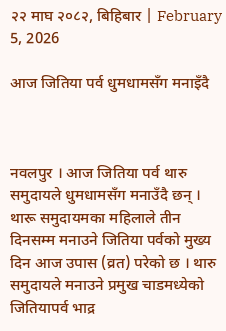२२ माघ २०८२, बिहिबार | February 5, 2026

आज जितिया पर्व धुमधामसँग मनाइँदै



नवलपुर । आज जितिया पर्व थारु समुदायले धुमधामसँग मनाउँदै छन् । थारू समुदायमका महिलाले तीन दिनसम्म मनाउने जितिया पर्वको मुख्य दिन आज उपास (व्रत) परेको छ । थारु समुदायले मनाउने प्रमुख चाडमध्येको जितियापर्व भाद्र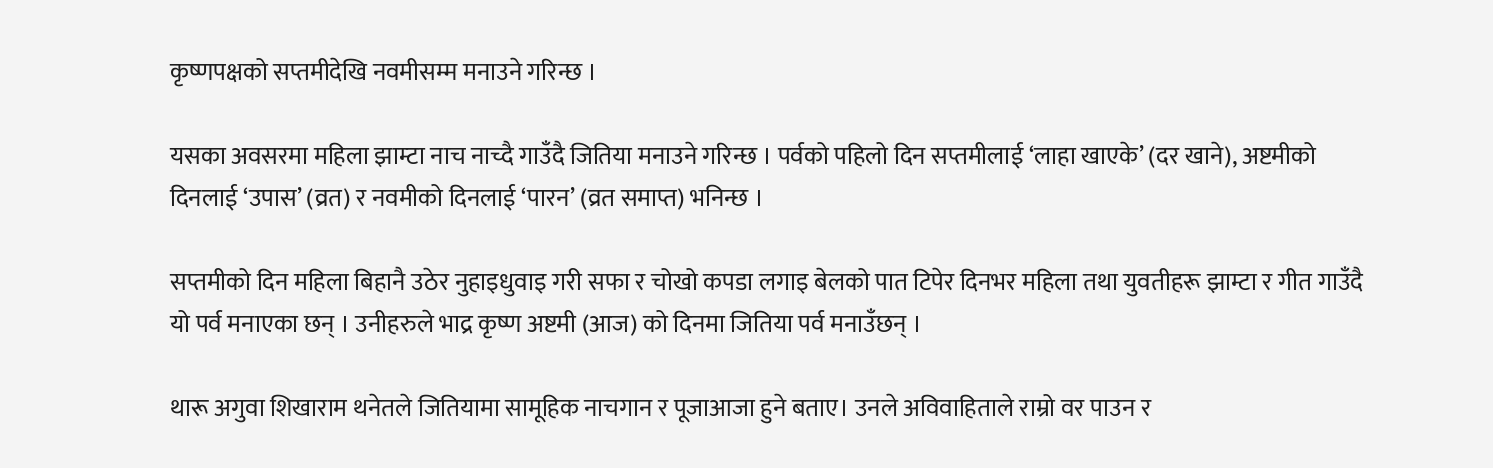कृष्णपक्षको सप्तमीदेखि नवमीसम्म मनाउने गरिन्छ ।

यसका अवसरमा महिला झाम्टा नाच नाच्दै गाउँदै जितिया मनाउने गरिन्छ । पर्वको पहिलो दिन सप्तमीलाई ‘लाहा खाएके’ (दर खाने), अष्टमीको दिनलाई ‘उपास’ (व्रत) र नवमीको दिनलाई ‘पारन’ (व्रत समाप्त) भनिन्छ ।

सप्तमीको दिन महिला बिहानै उठेर नुहाइधुवाइ गरी सफा र चोखो कपडा लगाइ बेलको पात टिपेर दिनभर महिला तथा युवतीहरू झाम्टा र गीत गाउँदै यो पर्व मनाएका छन् । उनीहरुले भाद्र कृष्ण अष्टमी (आज) को दिनमा जितिया पर्व मनाउँछन् ।

थारू अगुवा शिखाराम थनेतले जितियामा सामूहिक नाचगान र पूजाआजा हुने बताए। उनले अविवाहिताले राम्रो वर पाउन र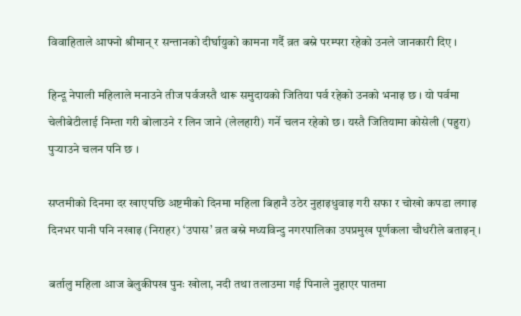विवाहिताले आफ्नो श्रीमान् र सन्तानको दीर्घायुको कामना गर्दै व्रत बस्ने परम्परा रहेको उनले जानकारी दिए ।

हिन्दू नेपाली महिलाले मनाउने तीज पर्वजस्तै थारू समुदायको जितिया पर्व रहेको उनको भनाइ छ । यो पर्वमा चेलीबेटीलाई निम्ता गरी बोलाउने र लिन जाने (लेलहारी) गर्ने चलन रहेको छ। यस्तै जितियामा कोसेली (पहुरा) पुर्‍याउने चलन पनि छ ।

सप्तमीको दिनमा दर खाएपछि अष्टमीको दिनमा महिला बिहानै उठेर नुहाइधुवाइ गरी सफा र चोखो कपडा लगाइ दिनभर पानी पनि नखाइ (निराहर) ‘उपास’ व्रत बस्ने मध्यविन्दु नगरपालिका उपप्रमुख पूर्णकला चौधरीले बताइन् ।

बर्तालु महिला आज बेलुकीपख पुनः खोला, नदी तथा तलाउमा गई पिनाले नुहाएर पातमा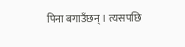पिना बगाउँछन् । त्यसपछि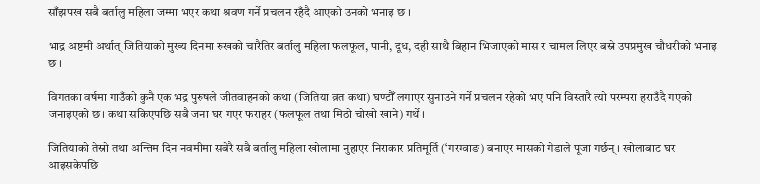साँझपख सबै बर्तालु महिला जम्मा भएर कथा श्रवण गर्ने प्रचलन रहँदै आएको उनको भनाइ छ ।

भाद्र अष्टमी अर्थात् जितियाको मुख्य दिनमा रुखको चारैतिर बर्तालु महिला फलफूल, पानी, दूध, दही साथै बिहान भिजाएको मास र चामल लिएर बस्ने उपप्रमुख चौधरीको भनाइ छ ।

विगतका वर्षमा गाउँको कुनै एक भद्र पुरुषले जीतवाहनको कथा (जितिया व्रत कथा) घण्टौँ लगाएर सुनाउने गर्ने प्रचलन रहेको भए पनि विस्तारै त्यो परम्परा हराउँदै गएको जनाइएको छ। कथा सकिएपछि सबै जना घर गएर फराहर (फलफूल तथा मिठो चोखो खाने) गर्थे ।

जितियाको तेस्रो तथा अन्तिम दिन नवमीमा सबेरै सबै बर्तालु महिला खोलामा नुहाएर निराकार प्रतिमूर्ति (‘गरग्वाङ) बनाएर मासको गेडाले पूजा गर्छन् । खोलाबाट घर आइसकेपछि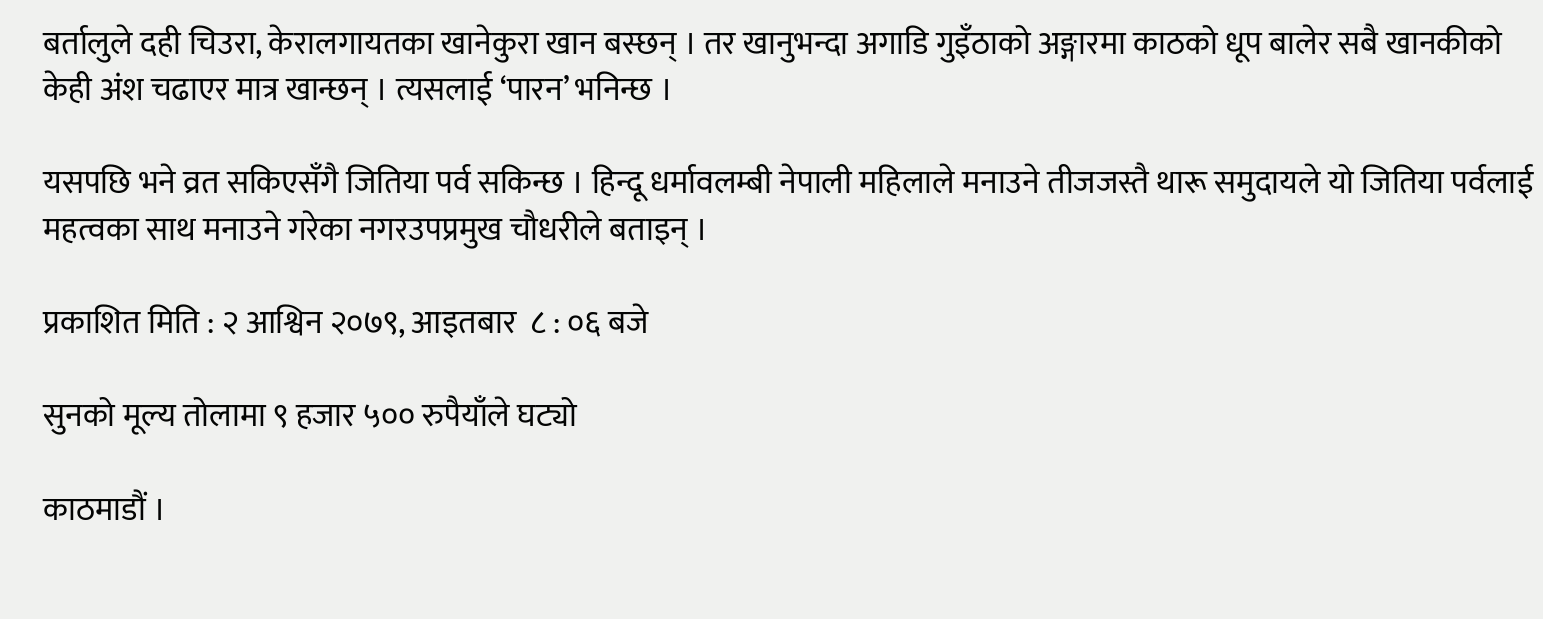बर्तालुले दही चिउरा, केरालगायतका खानेकुरा खान बस्छन् । तर खानुभन्दा अगाडि गुइँठाको अङ्गारमा काठको धूप बालेर सबै खानकीको केही अंश चढाएर मात्र खान्छन् । त्यसलाई ‘पारन’ भनिन्छ ।

यसपछि भने व्रत सकिएसँगै जितिया पर्व सकिन्छ । हिन्दू धर्मावलम्बी नेपाली महिलाले मनाउने तीजजस्तै थारू समुदायले यो जितिया पर्वलाई महत्वका साथ मनाउने गरेका नगरउपप्रमुख चौधरीले बताइन् ।

प्रकाशित मिति : २ आश्विन २०७९, आइतबार  ८ : ०६ बजे

सुनको मूल्य तोलामा ९ हजार ५०० रुपैयाँले घट्यो

काठमाडौं ।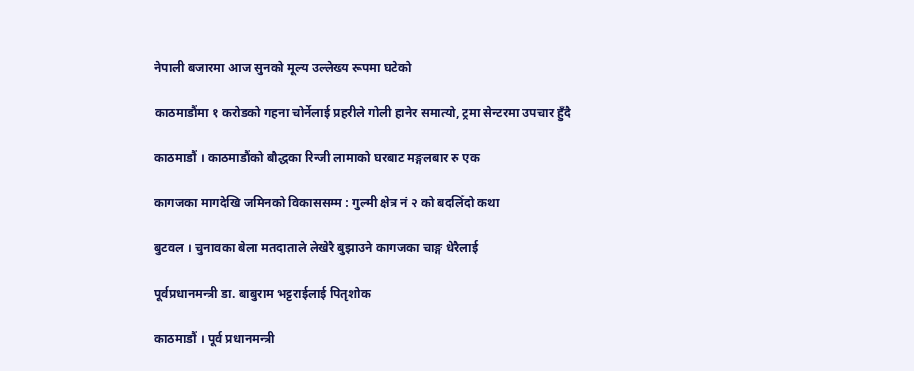नेपाली बजारमा आज सुनको मूल्य उल्लेख्य रूपमा घटेको

काठमाडौंमा १ करोडको गहना चोर्नेलाई प्रहरीले गोली हानेर समात्यो, ट्रमा सेन्टरमा उपचार हुँदै

काठमाडौं । काठमाडौंको बौद्धका रिन्जी लामाको घरबाट मङ्गलबार रु एक

कागजका मागदेखि जमिनको विकाससम्म : गुल्मी क्षेत्र नं २ को बदलिँदो कथा

बुटवल । चुनावका बेला मतदाताले लेखेरै बुझाउने कागजका चाङ्ग धेरैलाई

पूर्वप्रधानमन्त्री डा. बाबुराम भट्टराईलाई पितृशोक

काठमाडौं । पूर्व प्रधानमन्त्री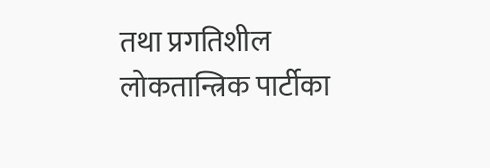तथा प्रगतिशील लोकतान्त्रिक पार्टीका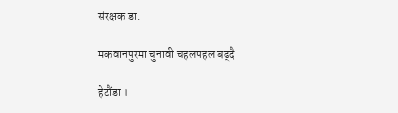संरक्षक डा.

मकवानपुरमा चुनावी चहलपहल बढ्दै

हेटौंडा ।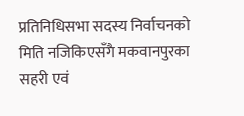प्रतिनिधिसभा सदस्य निर्वाचनको मिति नजिकिएसँगै मकवानपुरका सहरी एवं